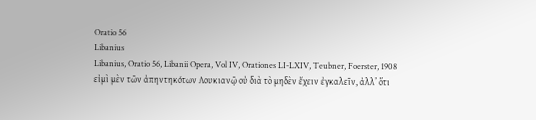Oratio 56
Libanius
Libanius, Oratio 56, Libanii Opera, Vol IV, Orationes LI-LXIV, Teubner, Foerster, 1908
εἰμὶ μὲν τῶν ἀπηντηκότων Λουκιανῷ οὐ διὰ τὸ μηδὲν ἔχειν ἐγκαλεῖν, ἀλλ’ ὅτι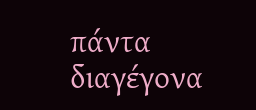πάντα διαγέγονα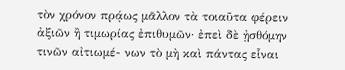τὸν χρόνον πρᾴως μᾶλλον τὰ τοιαῦτα φέρειν ἀξιῶν ἢ τιμωρίας ἐπιθυμῶν· ἐπεὶ δὲ ᾐσθόμην τινῶν αἰτιωμέ- νων τὸ μὴ καὶ πάντας εἷναι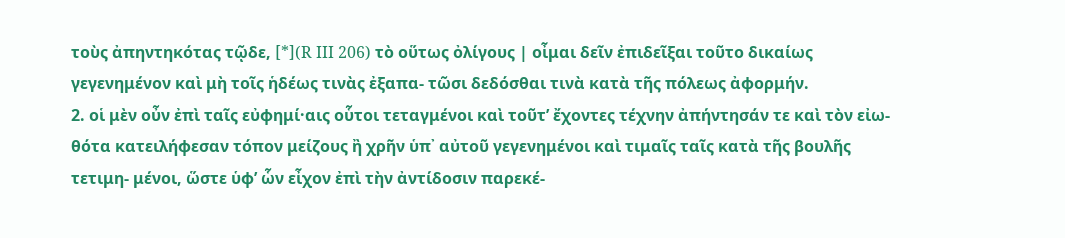τοὺς ἀπηντηκότας τῷδε, [*](R III 206) τὸ οὕτως ὀλίγους | οἶμαι δεῖν ἐπιδεῖξαι τοῦτο δικαίως γεγενημένον καὶ μὴ τοῖς ἡδέως τινὰς ἐξαπα- τῶσι δεδόσθαι τινὰ κατὰ τῆς πόλεως ἀφορμήν.
2. οἱ μὲν οὖν ἐπὶ ταῖς εὐφημί·αις οὗτοι τεταγμένοι καὶ τοῦτ’ ἔχοντες τέχνην ἀπήντησάν τε καὶ τὸν εἰω- θότα κατειλήφεσαν τόπον μείζους ἢ χρῆν ὑπ᾿ αὐτοῦ γεγενημένοι καὶ τιμαῖς ταῖς κατὰ τῆς βουλῆς τετιμη- μένοι, ὥστε ὑφ’ ὧν εἶχον ἐπὶ τὴν ἀντίδοσιν παρεκέ-